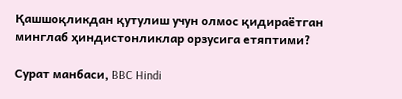Қашшоқликдан қутулиш учун олмос қидираётган минглаб ҳиндистонликлар орзусига етяптими?

Сурат манбаси, BBC Hindi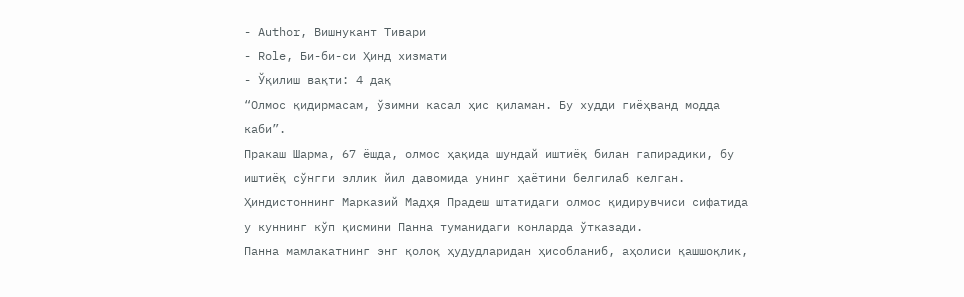- Author, Вишнукант Тивари
- Role, Би-би-си Ҳинд хизмати
- Ўқилиш вақти: 4 дақ
“Олмос қидирмасам, ўзимни касал ҳис қиламан. Бу худди гиёҳванд модда каби”.
Пракаш Шарма, 67 ёшда, олмос ҳақида шундай иштиёқ билан гапирадики, бу иштиёқ сўнгги эллик йил давомида унинг ҳаётини белгилаб келган.
Ҳиндистоннинг Марказий Мадҳя Прадеш штатидаги олмос қидирувчиси сифатида у куннинг кўп қисмини Панна туманидаги конларда ўтказади.
Панна мамлакатнинг энг қолоқ ҳудудларидан ҳисобланиб, аҳолиси қашшоқлик,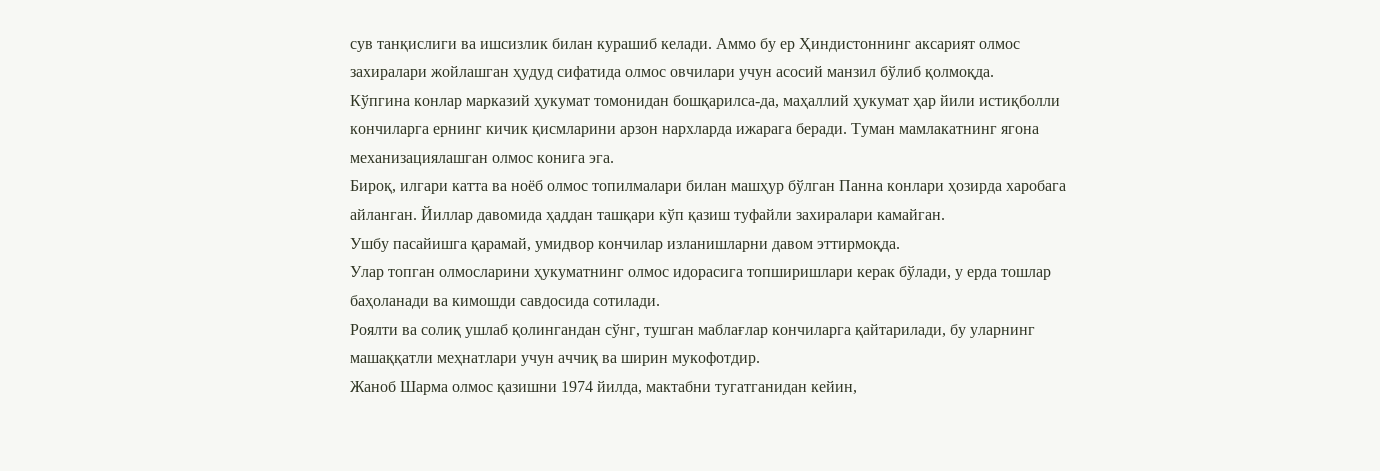сув танқислиги ва ишсизлик билан курашиб келади. Аммо бу ер Ҳиндистоннинг аксарият олмос захиралари жойлашган ҳудуд сифатида олмос овчилари учун асосий манзил бўлиб қолмоқда.
Кўпгина конлар марказий ҳукумат томонидан бошқарилса-да, маҳаллий ҳукумат ҳар йили истиқболли кончиларга ернинг кичик қисмларини арзон нархларда ижарага беради. Туман мамлакатнинг ягона механизациялашган олмос конига эга.
Бироқ, илгари катта ва ноёб олмос топилмалари билан машҳур бўлган Панна конлари ҳозирда харобага айланган. Йиллар давомида ҳаддан ташқари кўп қазиш туфайли захиралари камайган.
Ушбу пасайишга қарамай, умидвор кончилар изланишларни давом эттирмоқда.
Улар топган олмосларини ҳукуматнинг олмос идорасига топширишлари керак бўлади, у ерда тошлар баҳоланади ва кимошди савдосида сотилади.
Роялти ва солиқ ушлаб қолингандан сўнг, тушган маблағлар кончиларга қайтарилади, бу уларнинг машаққатли меҳнатлари учун аччиқ ва ширин мукофотдир.
Жаноб Шарма олмос қазишни 1974 йилда, мактабни тугатганидан кейин,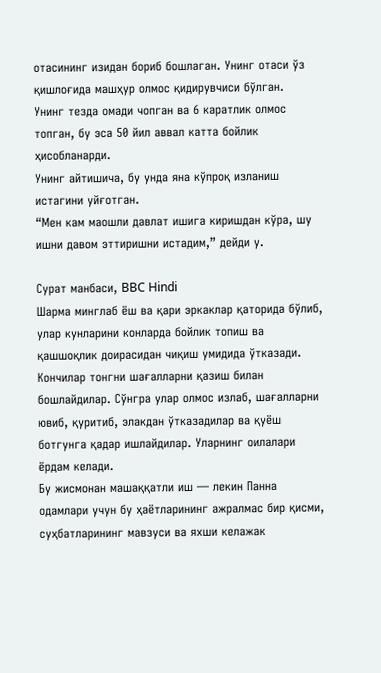отасининг изидан бориб бошлаган. Унинг отаси ўз қишлоғида машҳур олмос қидирувчиси бўлган.
Унинг тезда омади чопган ва 6 каратлик олмос топган, бу эса 50 йил аввал катта бойлик ҳисобланарди.
Унинг айтишича, бу унда яна кўпроқ изланиш истагини уйғотган.
“Мен кам маошли давлат ишига киришдан кўра, шу ишни давом эттиришни истадим,” дейди у.

Сурат манбаси, BBC Hindi
Шарма минглаб ёш ва қари эркаклар қаторида бўлиб, улар кунларини конларда бойлик топиш ва қашшоқлик доирасидан чиқиш умидида ўтказади.
Кончилар тонгни шағалларни қазиш билан бошлайдилар. Сўнгра улар олмос излаб, шағалларни ювиб, қуритиб, элакдан ўтказадилар ва қуёш ботгунга қадар ишлайдилар. Уларнинг оилалари ёрдам келади.
Бу жисмонан машаққатли иш — лекин Панна одамлари учун бу ҳаётларининг ажралмас бир қисми, суҳбатларининг мавзуси ва яхши келажак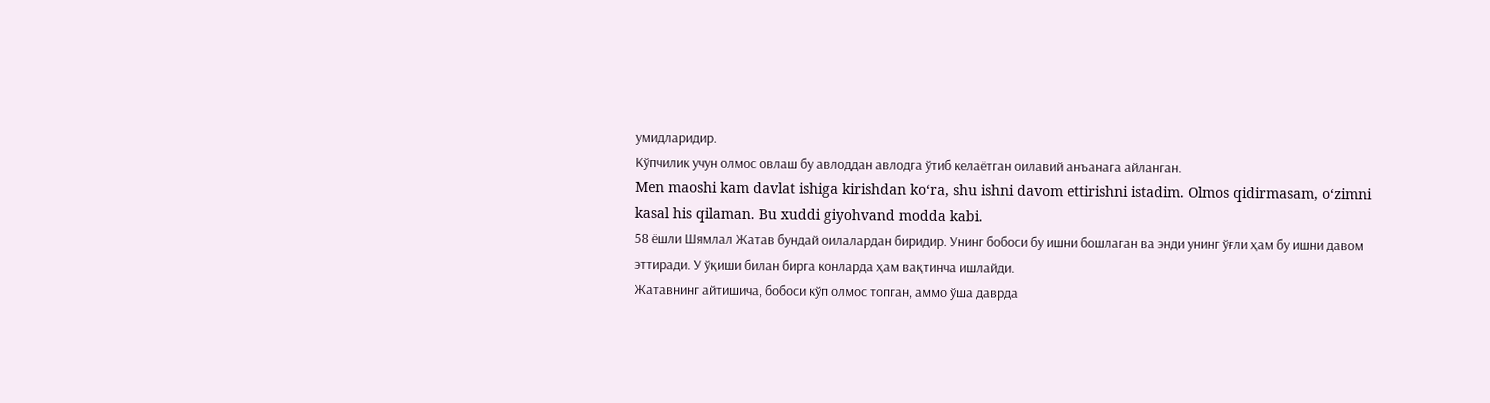умидларидир.
Кўпчилик учун олмос овлаш бу авлоддан авлодга ўтиб келаётган оилавий анъанага айланган.
Men maoshi kam davlat ishiga kirishdan ko‘ra, shu ishni davom ettirishni istadim. Olmos qidirmasam, o‘zimni kasal his qilaman. Bu xuddi giyohvand modda kabi.
58 ёшли Шямлал Жатав бундай оилалардан биридир. Унинг бобоси бу ишни бошлаган ва энди унинг ўғли ҳам бу ишни давом эттиради. У ўқиши билан бирга конларда ҳам вақтинча ишлайди.
Жатавнинг айтишича, бобоси кўп олмос топган, аммо ўша даврда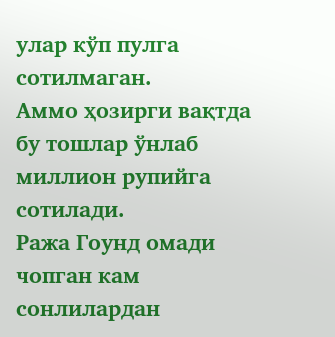улар кўп пулга сотилмаган.
Аммо ҳозирги вақтда бу тошлар ўнлаб миллион рупийга сотилади.
Ража Гоунд омади чопган кам сонлилардан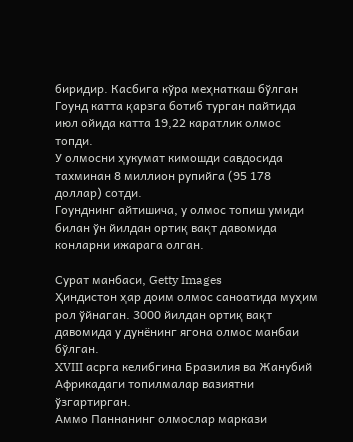биридир. Касбига кўра меҳнаткаш бўлган Гоунд катта қарзга ботиб турган пайтида июл ойида катта 19,22 каратлик олмос топди.
У олмосни ҳукумат кимошди савдосида тахминан 8 миллион рупийга (95 178 доллар) сотди.
Гоунднинг айтишича, у олмос топиш умиди билан ўн йилдан ортиқ вақт давомида конларни ижарага олган.

Сурат манбаси, Getty Images
Ҳиндистон ҳар доим олмос саноатида муҳим рол ўйнаган. 3000 йилдан ортиқ вақт давомида у дунёнинг ягона олмос манбаи бўлган.
XVIII асрга келибгина Бразилия ва Жанубий Африкадаги топилмалар вазиятни ўзгартирган.
Аммо Паннанинг олмослар маркази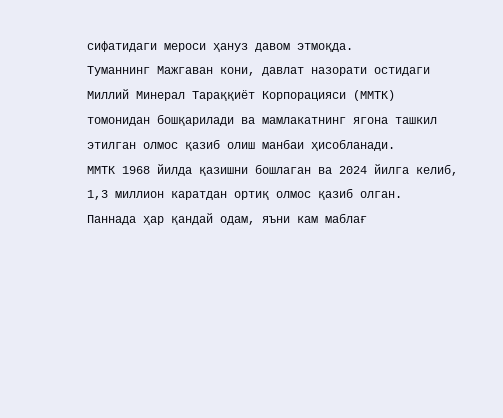сифатидаги мероси ҳануз давом этмоқда.
Туманнинг Мажгаван кони, давлат назорати остидаги Миллий Минерал Тараққиёт Корпорацияси (ММТК) томонидан бошқарилади ва мамлакатнинг ягона ташкил этилган олмос қазиб олиш манбаи ҳисобланади.
ММТК 1968 йилда қазишни бошлаган ва 2024 йилга келиб, 1,3 миллион каратдан ортиқ олмос қазиб олган.
Паннада ҳар қандай одам, яъни кам маблағ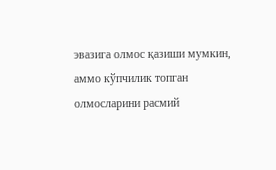эвазига олмос қазиши мумкин, аммо кўпчилик топган олмосларини расмий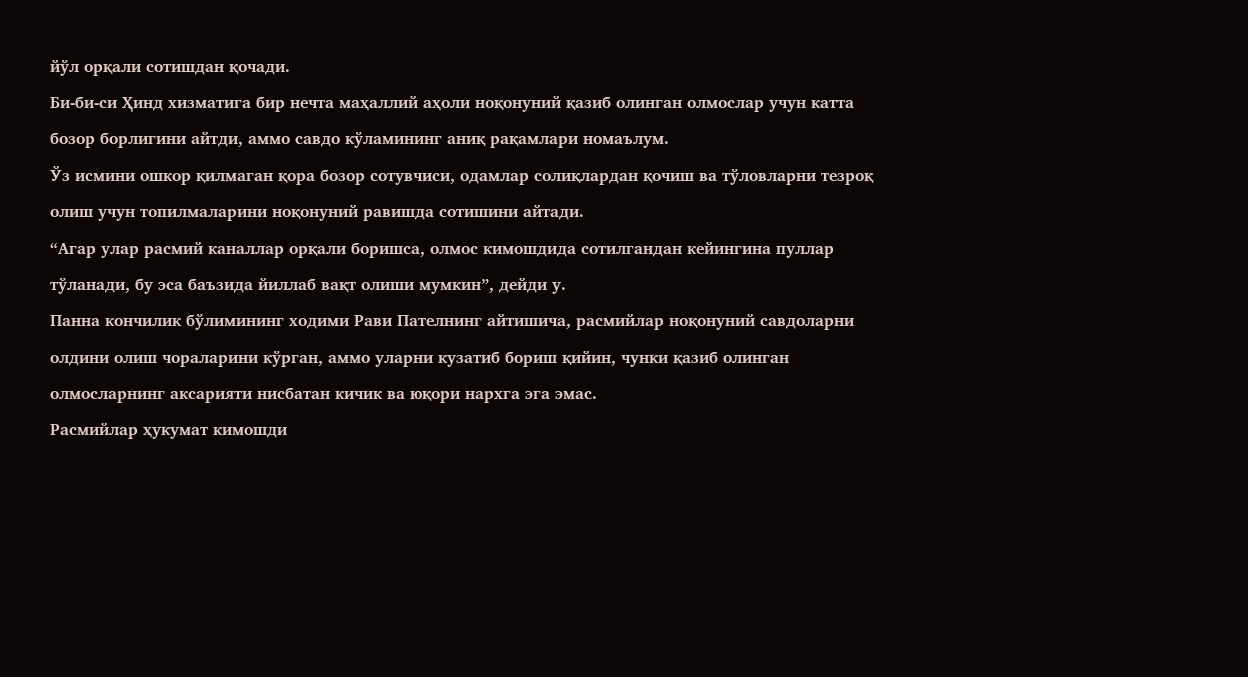йўл орқали сотишдан қочади.
Би-би-си Ҳинд хизматига бир нечта маҳаллий аҳоли ноқонуний қазиб олинган олмослар учун катта бозор борлигини айтди, аммо савдо кўламининг аниқ рақамлари номаълум.
Ўз исмини ошкор қилмаган қора бозор сотувчиси, одамлар солиқлардан қочиш ва тўловларни тезроқ олиш учун топилмаларини ноқонуний равишда сотишини айтади.
“Агар улар расмий каналлар орқали боришса, олмос кимошдида сотилгандан кейингина пуллар тўланади, бу эса баъзида йиллаб вақт олиши мумкин”, дейди у.
Панна кончилик бўлимининг ходими Рави Пателнинг айтишича, расмийлар ноқонуний савдоларни олдини олиш чораларини кўрган, аммо уларни кузатиб бориш қийин, чунки қазиб олинган олмосларнинг аксарияти нисбатан кичик ва юқори нархга эга эмас.
Расмийлар ҳукумат кимошди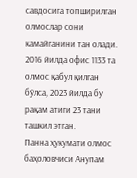савдосига топширилган олмослар сони камайганини тан олади.
2016 йилда офис 1133 та олмос қабул қилган бўлса, 2023 йилда бу рақам атиги 23 тани ташкил этган.
Панна ҳукумати олмос баҳоловчиси Анупам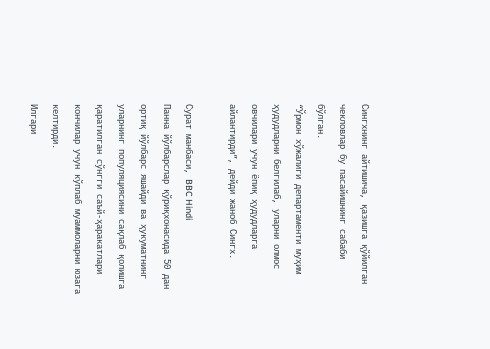Сингхнинг айтишича, қазишга қўйилган чекловлар бу пасайишнинг сабаби бўлган.
“Ўрмон хўжалиги департаменти муҳим ҳудудларни белгилаб, уларни олмос овчилари учун ёпиқ ҳудудларга айлантирди”, дейди жаноб Сингх.

Сурат манбаси, BBC Hindi
Панна йўлбарслар қўриқхонасида 50 дан ортиқ йўлбарс яшайди ва ҳукуматнинг уларнинг популяциясини сақлаб қолишга қаратилган сўнгги саъй-ҳаракатлари кончилар учун кўплаб муаммоларни юзага келтирди.
Илгари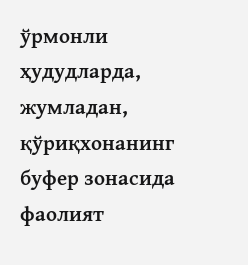ўрмонли ҳудудларда, жумладан, қўриқхонанинг буфер зонасида фаолият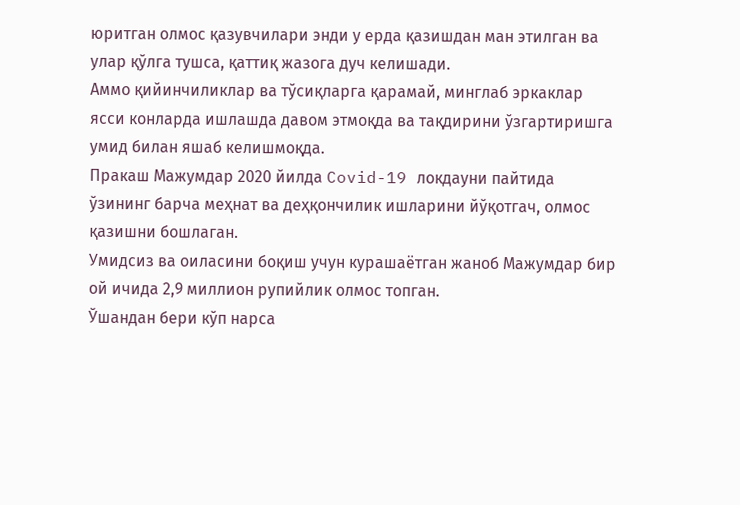юритган олмос қазувчилари энди у ерда қазишдан ман этилган ва улар қўлга тушса, қаттиқ жазога дуч келишади.
Аммо қийинчиликлар ва тўсиқларга қарамай, минглаб эркаклар ясси конларда ишлашда давом этмоқда ва тақдирини ўзгартиришга умид билан яшаб келишмоқда.
Пракаш Мажумдар 2020 йилда Covid-19 локдауни пайтида ўзининг барча меҳнат ва деҳқончилик ишларини йўқотгач, олмос қазишни бошлаган.
Умидсиз ва оиласини боқиш учун курашаётган жаноб Мажумдар бир ой ичида 2,9 миллион рупийлик олмос топган.
Ўшандан бери кўп нарса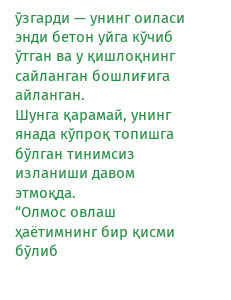ўзгарди — унинг оиласи энди бетон уйга кўчиб ўтган ва у қишлоқнинг сайланган бошлиғига айланган.
Шунга қарамай, унинг янада кўпроқ топишга бўлган тинимсиз изланиши давом этмоқда.
“Олмос овлаш ҳаётимнинг бир қисми бўлиб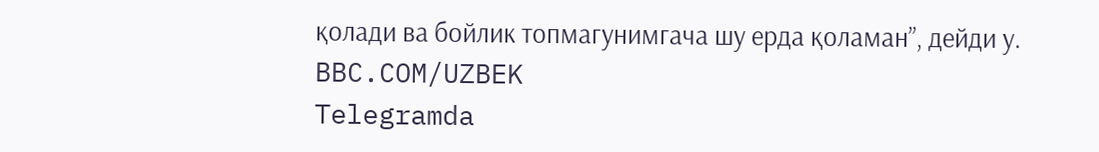қолади ва бойлик топмагунимгача шу ерда қоламан”, дейди у.
BBC.COM/UZBEK
Telegramda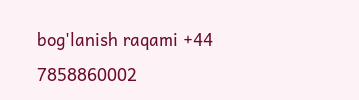bog'lanish raqami +44 7858860002